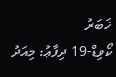ޚަބަރު
ކޯވިޑް-19 ދިފާޢު: މިއަދު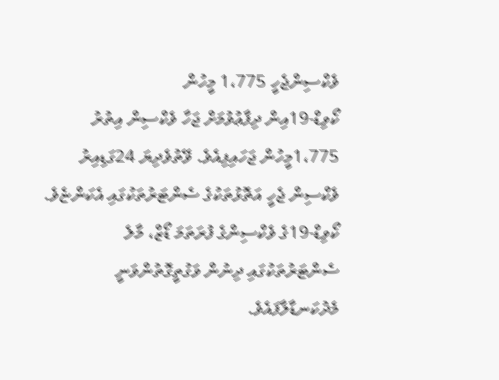ވެކްސިންޖެހީ 1،775 މީހުން
ކޯވިޑް-19އިން ދިފާޢުވުމަށް ޖަހާ ވެކްސިން އިތުރު 1،775މީހުން ޖަހައިފިއެވެ. ވޭތުވެދިޔަ 24ގަޑިއިރު ވެކްސިން ޖެހީ އަތޮޅުތަކުގެ ސެންޓަރުތަކުގައި އެކަންޏެވެ.
ކޯވިޑް-19ގެ ވެކްސިންގެ ފުރަތަމަ ޑޯޒް، މާލެ ސެންޓަރުތަކުގައި ދިނުން ވަގުތީގޮތުންވަނީ މެދުކަނޑާލާފައެވެ.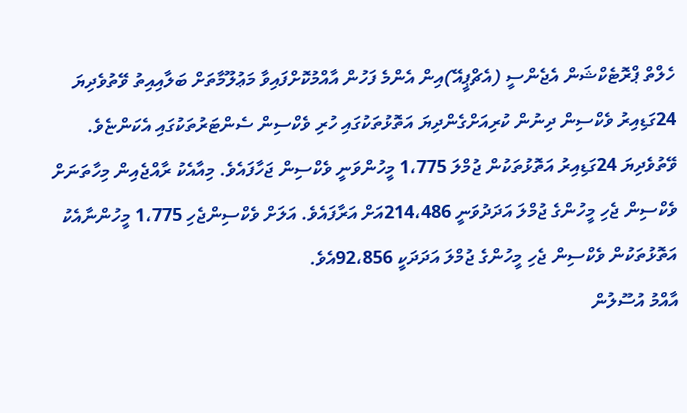ހެލްތް ޕްރޮޓެކްޝަން އެޖެންސީ (އެޗްޕީއޭ)އިން އެންމެ ފަހުން އާއްމުކޮށްފައިވާ މަޢުލޫމާތަށް ބަލާއިއިތު ވޭތުވެދިޔަ 24ގަޑިއިރު ވެކްސިން ދިނުން ކުރިއަށްގެންދިޔަ އަތޮޅުތަކުގައި ހުރި ވެކްސިން ސެންޓަރުތަކުގައި އެކަންޏެވެ.
ވޭތުވެދިޔަ 24ގަޑިއިރު އަތޮޅުތަކުން ޖުމްލަ 1،775 މީހުންވަނީ ވެކްސިން ޖަހާފައެވެ. މިއާއެކު ރާއްޖެއިން މިހާތަނަށް ވެކްސިން ޖެހި މީހުންގެ ޖުމްލަ އަދަދުވަނީ 214،486އަށް އަރާފައެވެ. އަލަށް ވެކްސިންޖެހި 1،775 މީހުންނާއެކު އަތޮޅުތަކުން ވެކްސިން ޖެހި މީހުންގެ ޖުމްލަ އަދަދަކީ 92،856އެވެ.
އާއްމު އުސޫލުން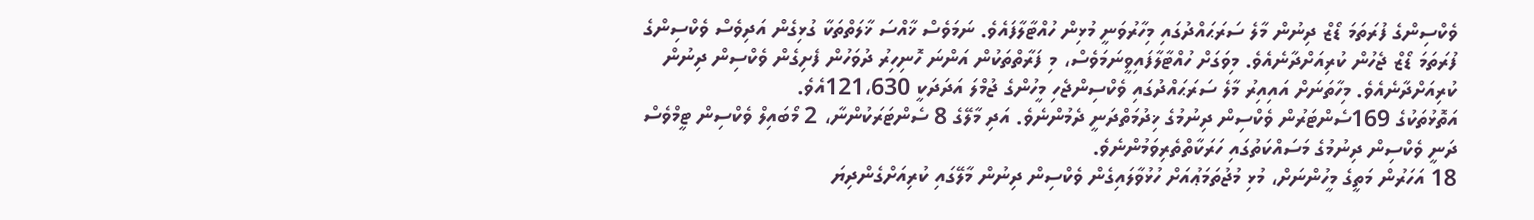ވެކްސިންގެ ފުރަތަމަ ޑޯޒް ދިނުން މާލެ ސަރަޙައްދުގައި މިހާރުވަނީ މުޅިން ހުއްޓާލާފައެވެ. ނަމަވެސް ޚާއްސަ ޚާލަތްތަކާ ގުޅިގެން އަދިވެސް ވެކްސިންގެ ފުރަތަމަ ޑޯޒް ޖެހުން ކުރިއަށްދާނެއެވެ. މިވަގަށް ހުއްޓާލާފައިވީނަމަވެސް، މި ފަރާތްތަކުން އަންނަ ހޮނިހިރު ދުވަހުން ފެށިގެން ވެކްސިން ދިނުން ކުރިއަށްދާނެއެވެ. މިހާތަނަށް އައިއިރު މާލެ ސަރަޙައްދުގައި ވެކްސިންޖެހި މީހުންގެ ޖުމްލަ އަދަދަކީ 121،630އެވެ.
އަތޮޅުތަކުގެ 169ސެންޓަރުން ވެކްސިން ދިނުމުގެ ޚިދުމަތްދަނީ ދެމުންނެވެ. އަދި މާލޭގެ 8 ސެންޓަރަކުންނާ، 2 މޯބައިލް ވެކްސިން ޓީމްވެސް ދަނީ ވެކްސިން ދިނުމުގެ މަސައްކަތުގައި ހަރަކާތްތެރިވަމުންނެވެ.
18 އަހަރުން މަތީގެ މީހުންނަށް، މުޅި މުޖުތަމަޢުއަށް ހުޅުވާލައިގެން ވެކްސިން ދިނުން މާލޭގައި ކުރިއަށްގެންދިޔަ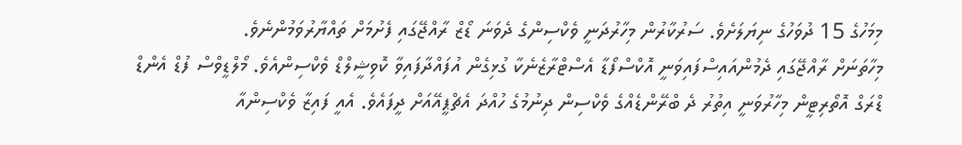މިމަހުގެ 15 ދުވަހުގެ ނިޔަލަށެވެ. ސަރުކާރުން މިހާރުދަނީ ވެކްސިންގެ ދެވަނަ ޑޯޒް ރާއްޖޭގައި ފެށުމަށް ތައްޔާރުވަމުންނެވެ.
މިހާތަނަށް ރާއްޖޭގައި ދެމުންއައިސްފައިވަނީ އޮކްސްފޯޑާ އެސްޓްރާޒެނެކާ ގުޅިގެން އުފައްދާފައިވާ ކޮވިޝީލްޑް ވެކްސިންއެވެ. މޯލްޑީވްސް ފުޑް އެންޑް ޑްރަގް އޮތޯރިޓީން މިހާރުވަނީ އިތުރު ދެ ބްރޭންޑެއްގެ ވެކްސިން ދިނުމުގެ ހުއްދަ އެޗްޕީއޭއަށް ދީފައެވެ. އެއީ ފައިޒާ ވެކްސިންއާ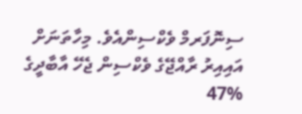ސިނޮފަރމް ވެކްސިންއެވެ. މިހާތަނަށް އައިއިރު ރާއްޖޭގެ ވެކްސިން ޖެހޭ އާބާދީގެ %47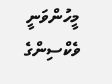މީހުންވަނީ ވެކްސިންގެ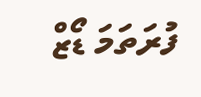ފުރަތަމަ ޑޯޒް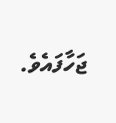ޖަހާފައެވެ.